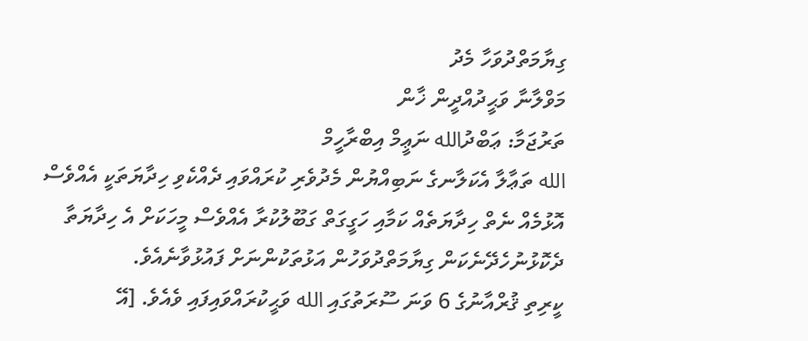ގިޔާމަތްދުވަހާ މެދު
މަވްލާނާ ވަޙީދުއްދީން ޚާން
ތަރުޖަމާ: ޢަބްދުالله ނަޢީމް އިބްރާހީމް
الله ތަޢާލާ އެކަލާނގެ ނަބިއްޔުން މެދުވެރި ކުރައްވައި ދެއްކެވި ހިދާޔަތަކީ އެއްވެސް އޮޅުމެއް ނެތް ހިދާޔަތެއް ކަމާއި ހަގީގަތް ގަބޫލުކުރާ އެއްވެސް މީހަކަށް އެ ހިދާޔަތާ ދެކޮޅުނުހެދޭނެކަން ގިޔާމަތްދުވަހުން އަޅުތަކުންނަށް ފައުޅުވާނެއެވެ.
ކީރިތި ޤުރްއާނުގެ 6 ވަނަ ސޫރަތުގައި الله ވަޙީކުރައްވައިފައި ވެއެވެ. [އޭ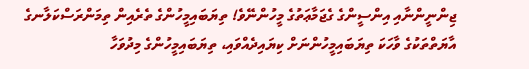ޖިންނީންނާއި އިންސީންގެ ގެޖަމާޢަތުގެ މީހުންނޭވެ! ތިޔަބައިމީހުންގެ ތެރެއިން ތިމަންރަސްކަލާނގެ އާޔަތްތަކުގެ ވާހަކަ ތިޔަބައިމީހުންނަށް ކިޔައިދެއްވައި، ތިޔަބައިމީހުންގެ މިދުވަހާ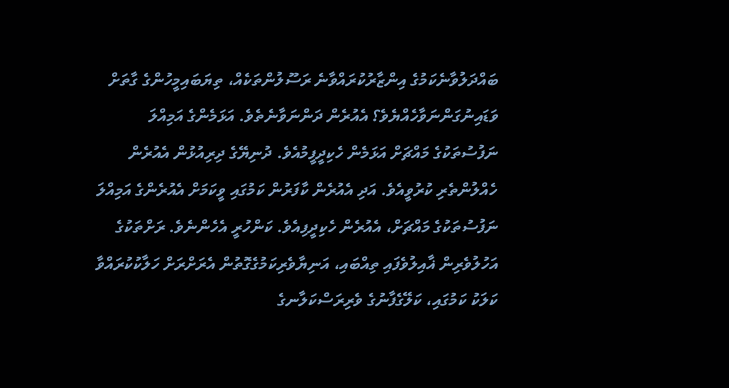ބައްދަލުވާނެކަމުގެ އިންޒާރުކުރައްވާނެ ރަސޫލުންތަކެއް، ތިޔަބައިމީހުންގެ ގާތަށް ވަޑައިނުގަންނަވާހެއްޔެވެ؟ އެއުރެން ދަންނަވާނެތެވެ. އަޅަމެންގެ އަމިއްލަ ނަފުސުތަކުގެ މައްޗަށް އަޅަމެން ހެކިދީފީމުއެވެ. ދުނިޔޭގެ ދިރިއުޅުން އެއުރެން ހެއްލުންތެރި ކުރުވީއެވެ. އަދި އެއުރެން ކާފަރުން ކަމުގައި ވީކަމަށް އެއުރެންގެ އަމިއްލަ ނަފުސުތަކުގެ މައްޗަށް، އެއުރެން ހެކިދީފިއެވެ. ކަންހުރީ އެހެންނެވެ. ރަށްތަކުގެ އަހުލުވެރިން ޣާއިލުވެފައި ތިއްބައި، އަނިޔާވެރިކަމުގެގޮތުން އެރަށްރަށް ހަލާކުކުރައްވާ ކަލަކު ކަމުގައި، ކަލޭގެފާނުގެ ވެރިރަސްކަލާނގެ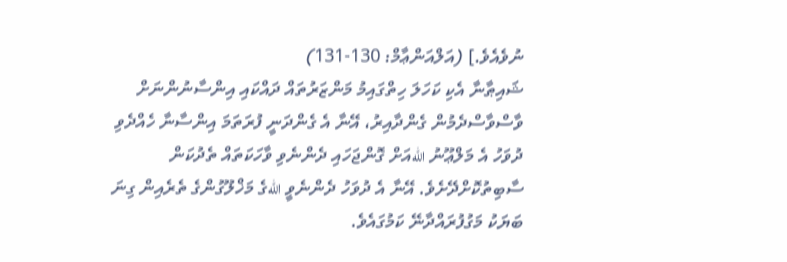ނުވެއެވެ.] (އަލްއަންޢާމް: 130-131)
ޝައިޠާނާ އެކި ކަހަލަ ހިތްގައިމު މަންޒަރުތައް ދައްކައި އިންސާނުންނަށް ވާސްވާސްދެމުން ގެންދާއިރު، އޭނާ އެ ގެންދަނީ ފުރަތަމަ އިންސާނާ ހެއްދެވި ދުވަހު އެ މަލްޢޫނު اللهއަށް ގޮންޖަހައި ދެންނެވި ވާހަކަތައް ތެދުކަން ސާބިތުކޮށްދޭށެވެ. އޭނާ އެ ދުވަހު ދެންނެވީ اللهގެ މަޚްލޫގުންގެ ތެރެއިން ގިނަ ބަޔަކު މަގުފުރައްދާނޭ ކަމުގައެވެ.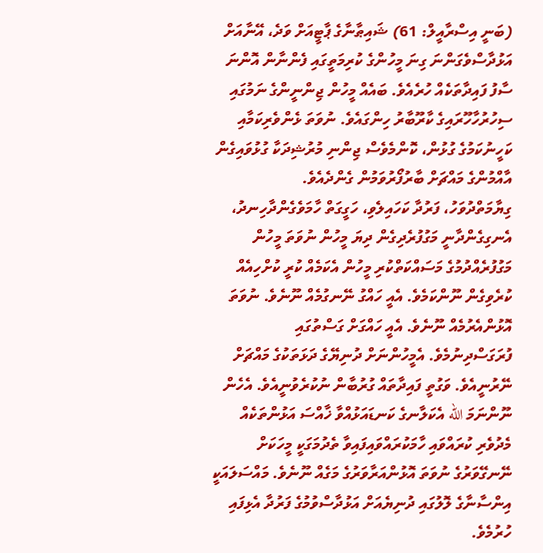(ބަނީ އިސްރާއީލް: 61) ޝައިޠާނާގެ ޕާޓީއަށް ވަދެ، އޭނާއަށް އަޅުދާސްވެގަންނަ ގިނަ މީހުންގެ ކުރިމަތީގައި ފެންނާން އޮންނަ ސާފު ފައިދާތަކެއް ހުރެއެވެ. ބައެއް މީހުން ޖިންނީންގެ ނަމުގައި ސިހުރުހާހޫރައިގެ ކާރޫބާރު ހިންގައެވެ. ނުވަތަ ޅެންވެރިކަމާއި ކަހީނުކަމުގެ ގުޅުން، ކޮންމެވެސް ޖިންނި މުރުޝިދަކާ ގުޅުވައިގެން އާއްމުންގެ މައްޗަށް ބާރުފޯރުވަމުން ގެންދެއެވެ.
ގިޔާމަތްދުވަހު، ފަރުދާ ކަހައިލެވި، ހަގީގަތް ހާމަވެގެންދާހިނދު، އެނގިގެންދާނީ މަގުފުރެދިގެން ދިޔަ މީހުން ނުވަތަ މީހުން މަގުފުރެއްދުމުގެ މަސައްކަތްކުރި މީހުން އެކަމެއް ކުރީ ކުށްހިއެއް ކުރެވިގެން ނޫންކަމެވެ. އެއީ ހައްގު ނޭނގުމެއް ނޫނެވެ. ނުވަތަ އޮޅުންއެރުމެއް ނޫނެވެ. އެއީ ހައްގަށް ގަސްތުގައި ފުރަގަސްދިނުމެވެ. އެމީހުންނަށް ދުނިޔޭގެ ދަޅަތަކުގެ މައްޗަށް ނޭރުނީއެވެ. ވަގުތީ ފައިދާތައް ގުރުބާން ނުކުރެވުނީއެވެ. އެހެން ނޫންނަމަ الله އެކަލާނގެ ކަނޑައަޅުއްވާ ޚާއްސަ އަޅުންތަކެއް މެދުވެރި ކުރައްވައި ހާމަކުރައްވައިފައިވާ ތެދުމަގަކީ މީހަކަށް ނޭނގޭވަރުގެ ނުވަތަ އޮޅުންއަރާވަރުގެ މަގެއް ނޫނެވެ. މައްސަލައަކީ އިންސާނާގެ ލޮލުގައި ދުނިޔެއަށް އަޅުދާސްވުމުގެ ފަރުދާ އެޅިފައި ހުރުމެވެ.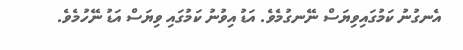އެނގުނު ކަމުގައިވިޔަސް ނޭނގުމެވެ. އަޑު އިވުނު ކަމުގައި ވިޔަސް އަޑު ނޭހުމެވެ.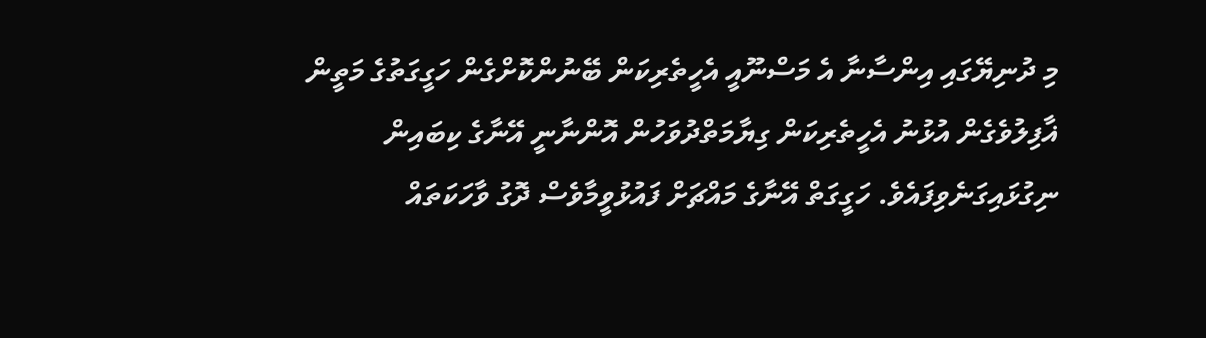މި ދުނިޔޭގައި އިންސާނާ އެ މަސްނޫއީ އެހީތެރިކަން ބޭނުންކޮށްގެން ހަގީގަތުގެ މަތީން ޣާފިލުވެގެން އުޅުނު އެހީތެރިކަން ގިޔާމަތްދުވަހުން އޮންނާނީ އޭނާގެ ކިބައިން ނިގުޅައިގަނެވިފައެވެ. ހަގީގަތް އޭނާގެ މައްޗަށް ފައުޅުވީމާވެސް ދޮގު ވާހަކަތައް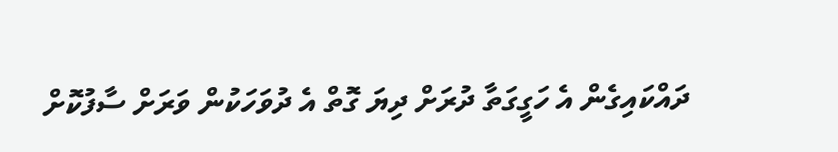ދައްކައިގެން އެ ހަގީގަތާ ދުރަށް ދިޔަ ގޮތް އެ ދުވަހަކުން ވަރަށް ސާފުކޮށް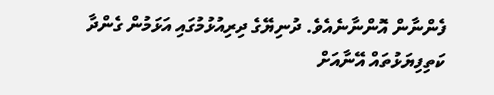ފެންނާން އޮންނާނެއެވެ. ދުނިޔޭގެ ދިރިއުޅުމުގައި އަޅަމުން ގެންދާ ކަތިފިޔަޅުތައް އޭނާއަށް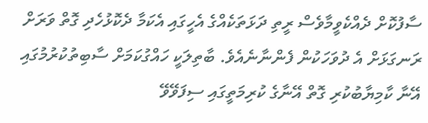ސާފުކޮށް ދެއްކެވީމާވެސް ރީތި ދަޅަތަކެއްގެ އެހީގައި އެކަމާ ދެކޮޅުހެދި ގޮތް ވަރަށް ރަނގަޅަށް އެ ދުވަހަކުން ފެންނާނެއެވެ. ބާތިލަކީ ހައްގުކަމަށް ސާބިތުކުރުމުގައި އޭނާ ކާމިޔާބުކުރި ގޮތް އޭނާގެ ކުރިމަތީގައި ސިފަވޭވޭ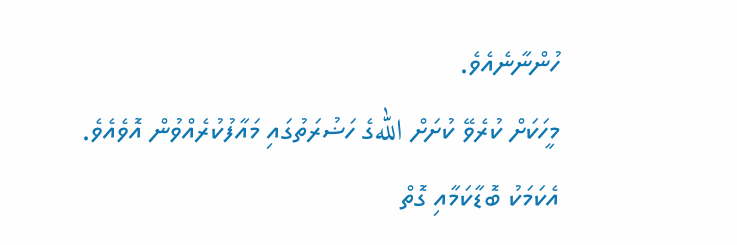ހުންނާނެއެވެ.
މީހަކަށް ކުރެވޭ ކުށަށް اللهގެ ހަޟުރަތުގައި މައާފުކުރެއްވުން އޮވެއެވެ. އެކަމަކު ބޮޑާކަމާއި ގޮތް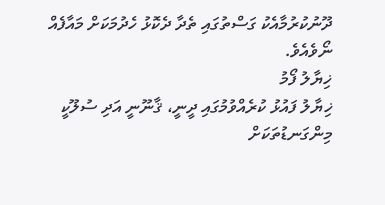ދޫނުކުރުމާއެކު ގަސްތުގައި ތެދާ ދެކޮޅު ހެދުމަކަށް މައާފެއް ނޯވެއެވެ.
ޚިޔާލު ފޯމު
ޚިޔާލު ފައުޅު ކުރެއްވުމުގައި ދީނީ، ޤާނޫނީ އަދި ސުލޫކީ މިންގަނޑުތަކަށް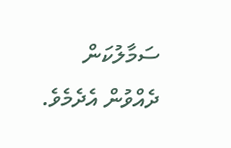ސަމާލުކަން ދެއްވުން އެދެމެވެ.